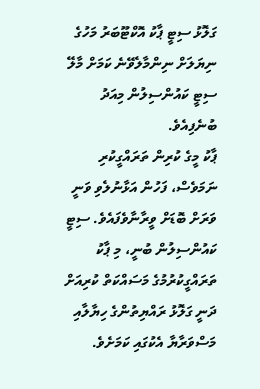ގަލޮޅު ސިޓީ ޕާކު އޮކްޓޫބަރު މަހުގެ ނިޔަލަށް ނިންމާލެވޭނެ ކަމަށް މާލޭ ސިޓީ ކައުންސިލުން މިއަދު ބުނެފިއެވެ.
ޕާކު މީގެ ކުރިން ތަރައްގީކުރި ނަމަވެސް، ފަހުން އަޅާނުލެވި ވަނީ ވަރަށް ބޮޑަށް ވީރާނާވެފައެވެ. ސިޓީ ކައުންސިލުން ބުނީ، މި ޕާކު ތަރައްގީކުރުމުގެ މަސައްކަތް ކުރިއަށް ދަނީ ގަލޮޅު ރައްޔިތުންގެ ހިޔާލާއި މަސްވަރާޔާ އެކުގައި ކަމަށެވެ.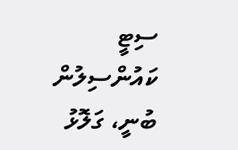ސިޓީ ކައުންސިލުން ބުނީ، ގަލޮޅު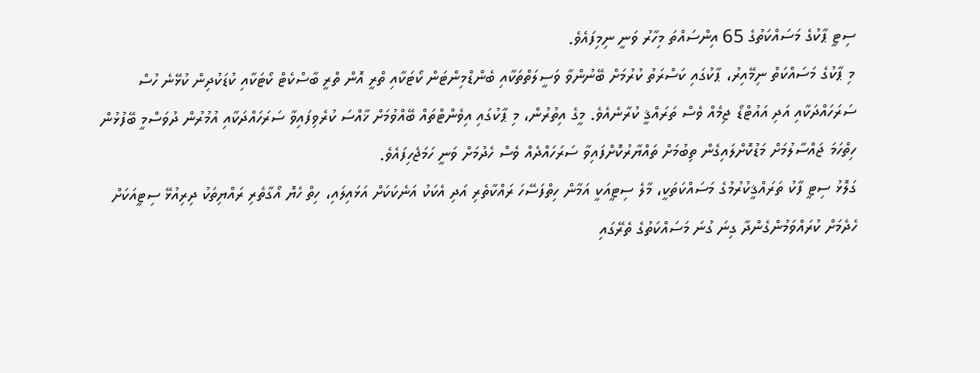ސިޓީ ޕާކުގެ މަސައްކަތުގެ 65 އިންސައްތަ މިހާރު ވަނީ ނިމިފައެވެ.
މި ޕާކުގެ މަސައްކަތް ނިމޭއިރު، ޕާކުގައި ކަސްރަތު ކުރުމަށް ބޭނުންވާ ވަސީލަތްތަކާއި ބެންޑްމިންޓަން ކޯޓަކާއި ތްރީ އޮން ތްރީ ބާސްކެޓް ކޯޓަކާއި ކުޑަކުދިން ކުޅޭނެ ހުސް ސަރަހައްދަކާއި އަދި އައުޓްޑޯ ޖިމެއް ވެސް ތަރައްޤީ ކުރާނެއެވެ. މީގެ އިތުރުން، މި ޕާކުގައި އިވެންޓްތައް ބޭއްވުމަށް ޚާއްސަ ކުރެވިފައިވާ ސަރަހައްދަކާއި އުމުރުން ދުވަސްމީ ބޭފުޅުން ހިތްހަމަ ޖައްސާލުމަށް މަޑުކޮށްލައިގެން ތިބުމަށް ތައްޔާރުކޮށްފައިވާ ސަރަހައްދެއް ވެސް ހެދުމަށް ވަނީ ހަމަޖެހިފައެވެ.
ގަލޮޅު ސިޓީ ފާކު ތަރައްޤީކުރުމުގެ މަސައްކަތަކީ، މާލެ ސިޓީއަކީ އަމާން ހިތްފަސޭހަ ރައްކާތެރި އަދި އެކަކު އަނެކަކަށް އަޅައިލައި، ހިތް ހެޔޮ އޯގާތެރި ރައްޔިތަކު ދިރިއުޅޭ ސިޓީއަކަށް ހެދެމަށް ކުރައްވަމުންގެންދާ ގިނަ ގުނަ މަސައްކަތުގެ ތެރޭގައި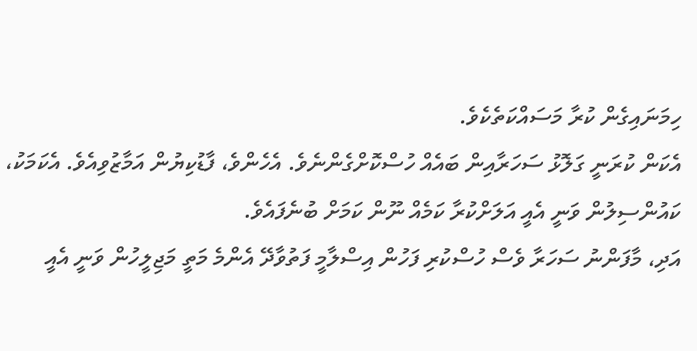ހިމަނައިގެން ކުރާ މަސައްކަތެކެވެ.
އެކަން ކުރަނީ ގަލޮޅު ސަހަރާއިން ބައެއް ހުސްކޮށްގެންނެވެ. އެހެންވެ، ފާޑުކިޔުން އަމާޒުވިއެވެ. އެކަމަކު، ކައުންސިލުން ވަނީ އެއީ އަލަށްކުރާ ކަމެއް ނޫން ކަމަށް ބުނެފައެވެ.
އަދި، މާފަންނު ސަހަރާ ވެސް ހުސްކުރި ފަހުން އިސްލާމީ ފަތުވާދޭ އެންމެ މަތީ މަޖިލީހުން ވަނީ އެއީ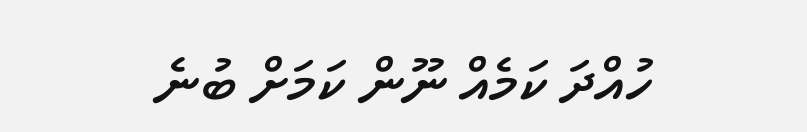ހުއްދަ ކަމެއް ނޫން ކަމަށް ބުނެ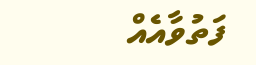ފަތުވާއެއް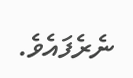ނެރެފައެވެ.